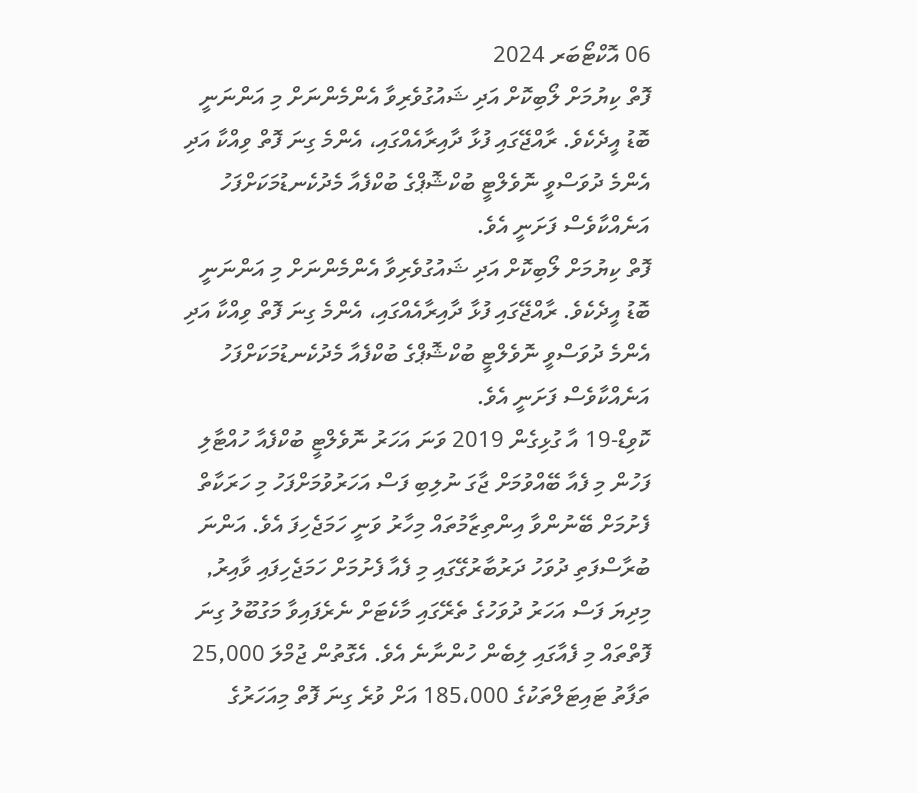06 އޮކްޓޯބަރ 2024
ފޮތް ކިޔުމަށް ލޯބިކޮށް އަދި ޝައުގުވެރިވާ އެންމެންނަށް މި އަންނަނީ ބޮޑު އީދެކެވެ. ރާއްޖޭގައި ފުޅާ ދާއިރާއެއްގައި، އެންމެ ގިނަ ފޮތް ވިއްކާ އަދި އެންމެ ދުވަސްވީ ނޮވެލްޓީ ބުކްޝޮޕްގެ ބުކްފެއާ މެދުކެނޑުމަކަށްފަހު އަނެއްކާވެސް ފަށަނީ އެވެ.
ފޮތް ކިޔުމަށް ލޯބިކޮށް އަދި ޝައުގުވެރިވާ އެންމެންނަށް މި އަންނަނީ ބޮޑު އީދެކެވެ. ރާއްޖޭގައި ފުޅާ ދާއިރާއެއްގައި، އެންމެ ގިނަ ފޮތް ވިއްކާ އަދި އެންމެ ދުވަސްވީ ނޮވެލްޓީ ބުކްޝޮޕްގެ ބުކްފެއާ މެދުކެނޑުމަކަށްފަހު އަނެއްކާވެސް ފަށަނީ އެވެ.
ކޮވިޑް-19 އާ ގުޅިގެން 2019 ވަނަ އަހަރު ނޮވެލްޓީ ބުކްފެއާ ހުއްޓާލި ފަހުން މި ފެއާ ބޭއްވުމަށް ޖާގަ ނުލިބި ފަސް އަހަރުވުމަށްފަހު މި ހަރަކާތް ފެށުމަށް ބޭނުންވާ އިންތިޒާމުތައް މިހާރު ވަނީ ހަމަޖެހިފަ އެވެ. އަންނަ ބުރާސްފަތި ދުވަހު ދަރުބާރުގޭގައި މި ފެއާ ފެށުމަށް ހަމަޖެހިފައި ވާއިރު, މިދިޔަ ފަސް އަހަރު ދުވަހުގެ ތެރޭގައި މާކެޓަށް ނެރެފައިވާ މަގުބޫލު ގިނަ ފޮތްތައް މި ފެއާގައި ލިބެން ހުންނާނެ އެވެ. އެގޮތުން ޖުމްލަ 25,000 ތަފާތު ޓައިޓަލްތަކުގެ 185،000 އަށް ވުރެ ގިނަ ފޮތް މިއަހަރުގެ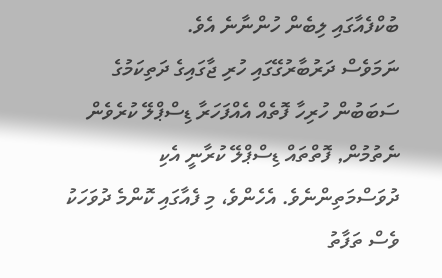ބުކްފެއާގައި ލިބެން ހުންނާނެ އެވެ.
ނަމަވެސް ދަރުބާރުގޭގައި ހުރި ޖާގައިގެ ދަތިކަމުގެ ސަބަބުން ހުރިހާ ފޮތެއް އެއްފަހަރާ ޑިސްޕްލޭ ކުރެވެން ނެތުމުން, ފޮތްތައް ޑިސްޕްލޭ ކުރާނީ އެކި ދުވަސްމަތިންނެވެ. އެހެންވެ، މި ފެއާގައި ކޮންމެ ދުވަހަކު ވެސް ތަފާތު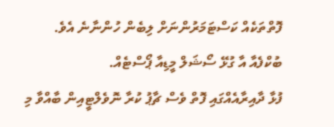ފޮތްތަކެއް ކަސްޓަމަރުންނަށް ލިބެން ހުންނާނެ އެވެ.
ބުކްފެއާ އާ ގުޅޭ ސޯޝަލް މީޑިއާ ޕޯސްޓެއް.
ފުޅާ ދާއިރާއެއްގައި ފޮތް ވެސް ޗާޕު ކުރާ ނޮވެލްޓީއިން ބާއްވާ މި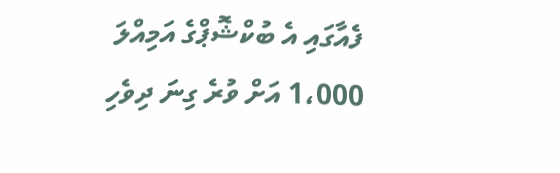ފެއާގައި އެ ބުކްޝޮޕްގެ އަމިއްލަ 1،000 އަށް ވުރެ ގިނަ ދިވެހި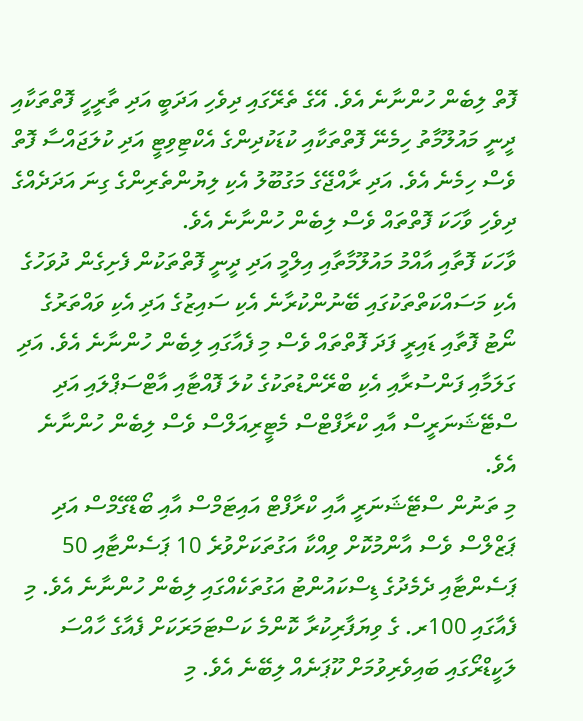ފޮތް ލިބެން ހުންނާނެ އެވެ. އޭގެ ތެރޭގައި ދިވެހި އަދަބީ އަދި ތާރީހީ ފޮތްތަކާއި ދީނީ މައުލޫމާތު ހިމެނޭ ފޮތްތަކާއި ކުޑަކުދިންގެ އެކްޓިވިޓީ އަދި ކުލަޖައްސާ ފޮތް ވެސް ހިމެނެ އެވެ. އަދި ރާއްޖޭގެ މަގުބޫލު އެކި ލިޔުންތެރިންގެ ގިނަ އަދަދެއްގެ ދިވެހި ވާހަކަ ފޮތްތައް ވެސް ލިބެން ހުންނާނެ އެވެ.
ވާހަކަ ފޮތާއި އާއްމު މައުލޫމާތާއި އިލްމީ އަދި ދީނީ ފޮތްތަކުން ފެށިގެން ދުވަހުގެ އެކި މަސައްކަތްތަކުގައި ބޭނުންކުރާނެ އެކި ސައިޒުގެ އަދި އެކި ވައްތަރުގެ ނޯޓު ފޮތާއި ޑައިރީ ފަދަ ފޮތްތައް ވެސް މި ފެއާގައި ލިބެން ހުންނާނެ އެވެ. އަދި ގަލަމާއި ފަންސުރާއި އެކި ބްރޭންޑުތަކުގެ ކުލަ ފޮއްޓާއި އާޓްސަޕްލައި އަދި ސްޓޭޝަނަރީސް އާއި ކްރާފްޓްސް މެޓީރިއަލްސް ވެސް ލިބެން ހުންނާނެ އެވެ.
މި ތަނުން ސްޓޭޝަނަރީ އާއި ކްރާފްޓް އައިޓަމްސް އާއި ބޯޑްގޭމްސް އަދި ޕަޒްލްސް ވެސް އާންމުކޮށް ވިއްކާ އަގުތަކަށްވުރެ 10 ޕަސެންޓާއި 50 ޕަސެންޓާއި ދެމެދުގެ ޑިސްކައުންޓު އަގުތަކެއްގައި ލިބެން ހުންނާނެ އެވެ. މި ފެއާގައި 100ރ. ގެ ވިޔަފާރިކުރާ ކޮންމެ ކަސްޓަމަރަކަށް ފެއާގެ ހާއްސަ ލަކީޑްރޯގައި ބައިވެރިވުމަށް ކޫޕަނެއް ލިބޭނެ އެވެ. މި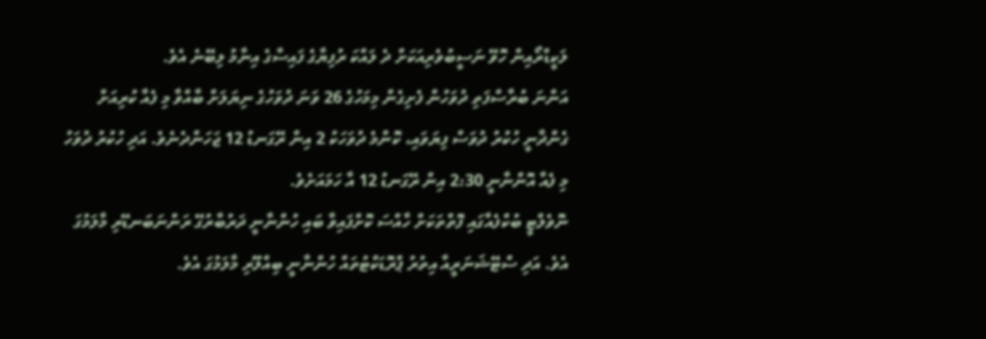ލަކީޑްރޯއިން ހޮވޭ ނަސީބުވެރިއަކަށް ދެ ލައްކަ ރުފިޔާގެ ފައިސާގެ އިނާމު ލިބޭނެ އެވެ.
އަންނަ ބުރާސްފަތި ދުވަހުން ފެށިގެން މިމަހުގެ 26 ވަނަ ދުވަހުގެ ނިޔަލަށް ބާއްވާ މި ފެއާ ކުރިއަށް ގެންދާނީ ހުކުރު ދުވަސް ފިޔަވައި، ކޮންމެ ދުވަހަކު 2 އިން ރޭގަނޑު 12 ޖަހަންދެނެވެ. އަދި ހުކުރު ދުވަހު މި ފެއާ އޮންނާނީ 2:30 އިން ރޭގަނޑު 12 އާ ހަމައަށެވެ.
ނޮވެލްޓީ ބުކްފެއާގައި ފޮތްތަކަށް ހާއްސަ ކޮށްފައިވާ ބައި ހުންނާނީ ދަރުބާރުގޭ ރަންނަބަނޑޭރި މާލަމުގަ އެވެ. އަދި ސްޓޭޝަނަރީއާ އިތުރު ޕްރޮޑަކްޓުތައް ހުންނާނީ ބިއްލޫރި މާލަމުގަ އެވެ.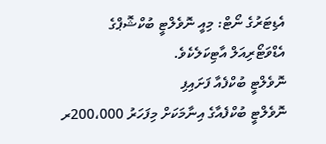އެޑިޓަރުގެ ނޯޓް: މިއީ ނޮވެލްޓީ ބުކްޝޮޕްގެ އެޑްވަޓޯރިއަލް އާޓިކަލެކެވެ.
ނޮވެލްޓީ ބުކްފެއާ ފަށައިފި
ނޮވެލްޓީ ބުކްފެއާގެ އިނާމަކަށް މިފަހަރު 200،000ރ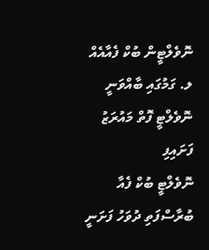ނޮވެލްޓީން ބުކް ފެއާއެއް ލ. ގަމުގައި ބާއްވަނީ
ނޮވެލްޓީ ފޮތް މައުރަޒު ފަށައިފި
ނޮވެލްޓީ ބުކް ފެއާ ބުރާސްފަތި ދުވަހު ފަށަނީ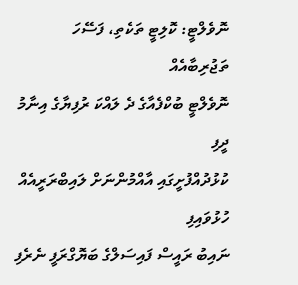ނޮވެލްޓީ: ކޮލިޓީ ތަކެތި، ފަސޭހަ ތަޖުރިބާއެއް
ނޮވެލްޓީ ބުކްފެއާގެ ދެ ލައްކަ ރުފިޔާގެ އިނާމު ދީފި
ކުޅުދުއްފުށީގައި އާއްމުންނަށް ލައިބްރަރީއެއް ހުޅުވައިފި
ނައިބު ރައީސް ފައިސަލްގެ ބަޔޮގްރަފީ ނެރެފި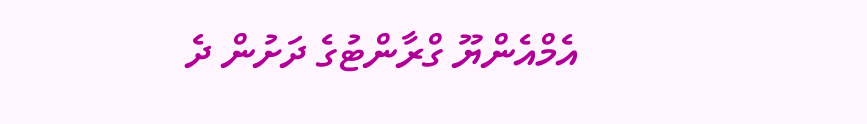އެމްއެންޔޫ ގްރާންޓުގެ ދަށުން ދެ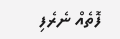ފޮތެއް ނެރެފި